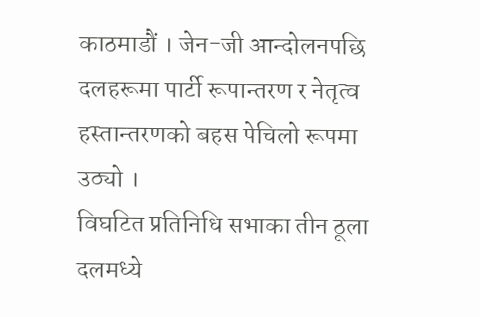काठमाडौं । जेन-जी आन्दोलनपछि दलहरूमा पार्टी रूपान्तरण र नेतृत्व हस्तान्तरणको बहस पेचिलो रूपमा उठ्यो ।
विघटित प्रतिनिधि सभाका तीन ठूला दलमध्ये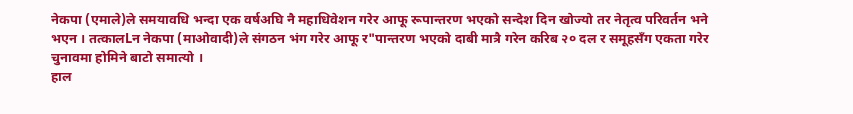नेकपा (एमाले)ले समयावधि भन्दा एक वर्षअघि नै महाधिवेशन गरेर आफू रूपान्तरण भएको सन्देश दिन खोज्यो तर नेतृत्व परिवर्तन भने भएन । तत्कालLन नेकपा (माओवादी)ले संगठन भंग गरेर आफू र"पान्तरण भएको दाबी मात्रै गरेन करिब २० दल र समूहसँग एकता गरेर चुनावमा होमिने बाटो समात्यो ।
हाल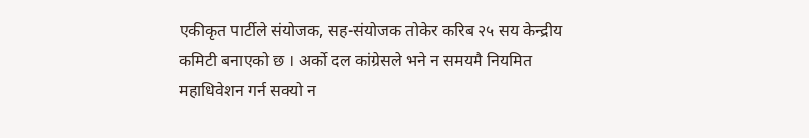एकीकृत पार्टीले संयोजक, सह-संयोजक तोकेर करिब २५ सय केन्द्रीय कमिटी बनाएको छ । अर्को दल कांग्रेसले भने न समयमै नियमित महाधिवेशन गर्न सक्यो न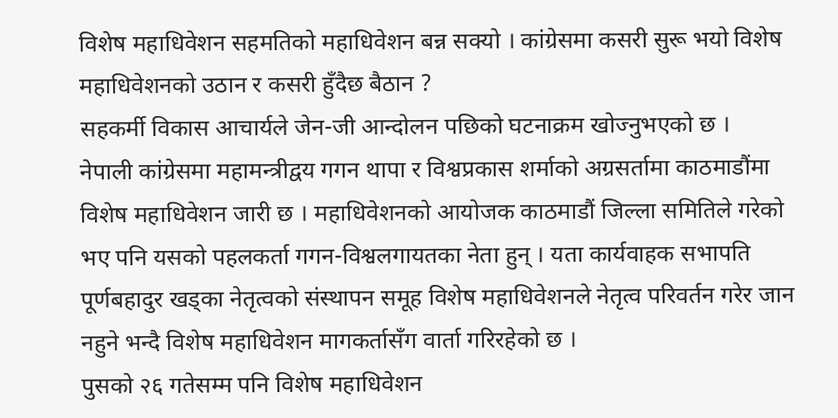विशेष महाधिवेशन सहमतिको महाधिवेशन बन्न सक्यो । कांग्रेसमा कसरी सुरू भयो विशेष महाधिवेशनको उठान र कसरी हुँदैछ बैठान ?
सहकर्मी विकास आचार्यले जेन-जी आन्दोलन पछिको घटनाक्रम खोज्नुभएको छ ।
नेपाली कांग्रेसमा महामन्त्रीद्वय गगन थापा र विश्वप्रकास शर्माको अग्रसर्तामा काठमाडौंमा विशेष महाधिवेशन जारी छ । महाधिवेशनको आयोजक काठमाडौं जिल्ला समितिले गरेको भए पनि यसको पहलकर्ता गगन-विश्वलगायतका नेता हुन् । यता कार्यवाहक सभापति पूर्णबहादुर खड्का नेतृत्वको संस्थापन समूह विशेष महाधिवेशनले नेतृत्व परिवर्तन गरेर जान नहुने भन्दै विशेष महाधिवेशन मागकर्तासँग वार्ता गरिरहेको छ ।
पुसको २६ गतेसम्म पनि विशेष महाधिवेशन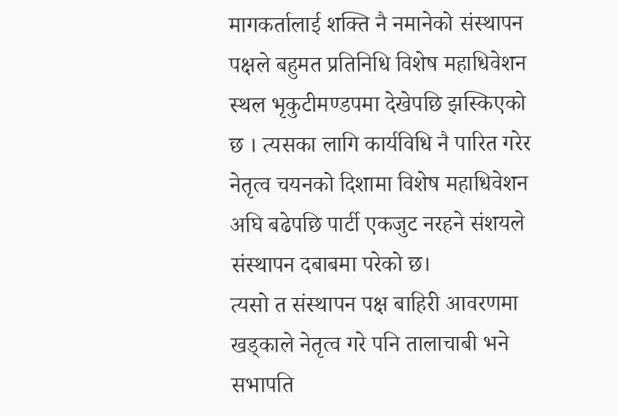मागकर्तालाई शक्ति नै नमानेको संस्थापन पक्षले बहुमत प्रतिनिधि विशेष महाधिवेशन स्थल भृकुटीमण्डपमा देखेपछि झस्किएको छ । त्यसका लागि कार्यविधि नै पारित गरेर नेतृत्व चयनको दिशामा विशेष महाधिवेशन अघि बढेपछि पार्टी एकजुट नरहने संशयले संस्थापन दबाबमा परेको छ।
त्यसो त संस्थापन पक्ष बाहिरी आवरणमा खड्काले नेतृत्व गरे पनि तालाचाबी भने सभापति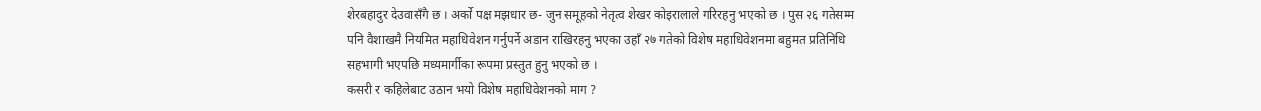शेरबहादुर देउवासँगै छ । अर्को पक्ष मझधार छ- जुन समूहको नेतृत्व शेखर कोइरालाले गरिरहनु भएको छ । पुस २६ गतेसम्म पनि वैशाखमै नियमित महाधिवेशन गर्नुपर्ने अडान राखिरहनु भएका उहाँ २७ गतेको विशेष महाधिवेशनमा बहुमत प्रतिनिधि सहभागी भएपछि मध्यमार्गीका रूपमा प्रस्तुत हुनु भएको छ ।
कसरी र कहिलेबाट उठान भयो विशेष महाधिवेशनको माग ?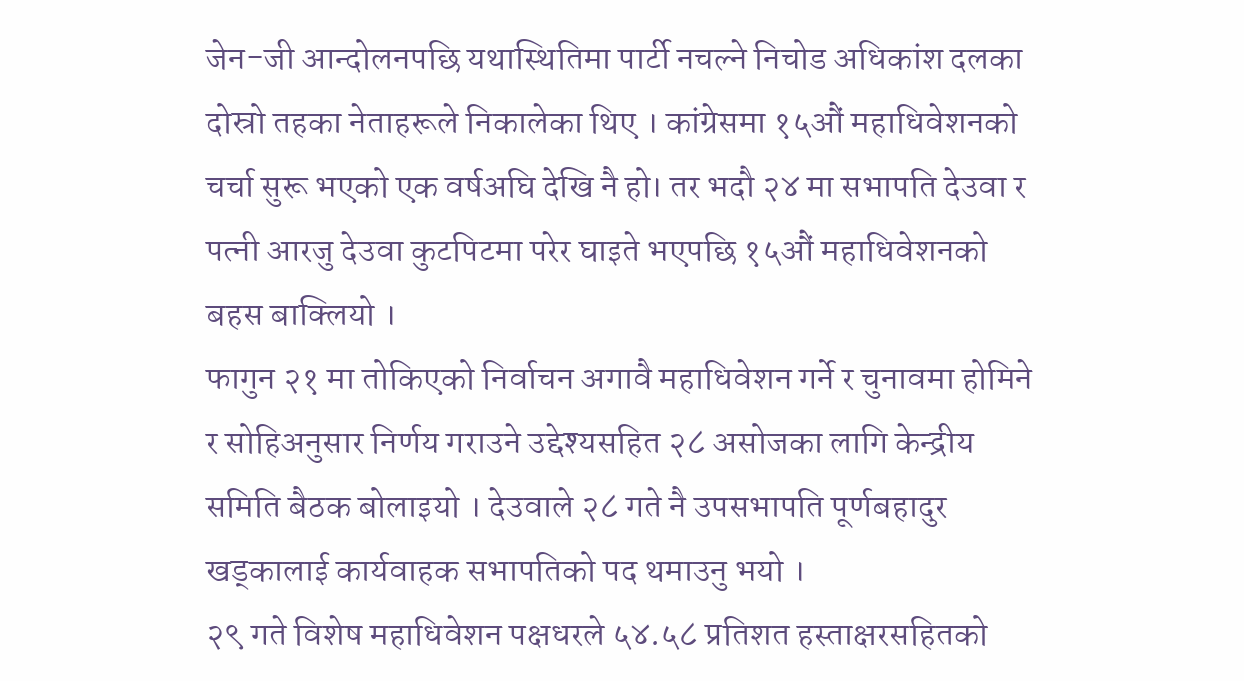जेन-जी आन्दोलनपछि यथास्थितिमा पार्टी नचल्ने निचोड अधिकांश दलका दोस्रो तहका नेताहरूले निकालेका थिए । कांग्रेसमा १५औं महाधिवेशनको चर्चा सुरू भएको एक वर्षअघि देखि नै हो। तर भदौ २४ मा सभापति देउवा र पत्नी आरजु देउवा कुटपिटमा परेर घाइते भएपछि १५औं महाधिवेशनको बहस बाक्लियो ।
फागुन २१ मा तोकिएको निर्वाचन अगावै महाधिवेशन गर्ने र चुनावमा होमिने र सोहिअनुसार निर्णय गराउने उद्देश्यसहित २८ असोजका लागि केन्द्रीय समिति बैठक बोलाइयो । देउवाले २८ गते नै उपसभापति पूर्णबहादुर खड्कालाई कार्यवाहक सभापतिको पद थमाउनु भयो ।
२९ गते विशेष महाधिवेशन पक्षधरले ५४.५८ प्रतिशत हस्ताक्षरसहितको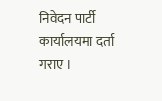निवेदन पार्टी कार्यालयमा दर्ता गराए ।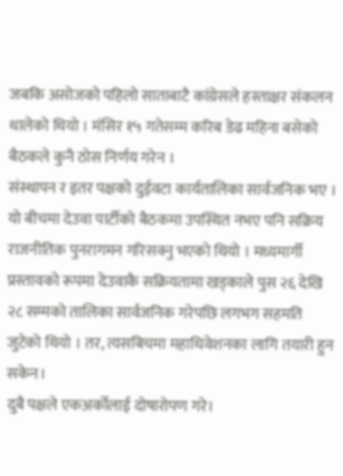जबकि असोजको पहिलो साताबाटै कांग्रेसले हस्ताक्षर संकलन थालेको थियो । मंसिर १५ गतेसम्म करिब डेढ महिना बसेको बैठकले कुनै ठोस निर्णय गरेन ।
संस्थापन र इतर पक्षको दुईवटा कार्यतालिका सार्वजनिक भए । यो बीचमा देउवा पार्टीको बैठकमा उपस्थित नभए पनि सक्रिय राजनीतिक पुनरागमन गरिसक्नु भएको थियो । मध्यमार्गी प्रस्तावको रूपमा देउवाकै सक्रियतामा खड्काले पुस २६ देखि २८ सम्मको तालिका सार्वजनिक गरेपछि लगभग सहमति जुटेको थियो । तर, त्यसबिचमा महाधिवेशनका लागि तयारी हुन सकेन।
दुबै पक्षले एकअर्कोलाई दोषारोपण गरे।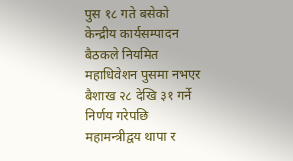पुस १८ गते बसेको केन्द्रीय कार्यसम्पादन बैठकले नियमित महाधिवेशन पुसमा नभएर बैशाख २८ देखि ३१ गर्ने निर्णय गरेपछि महामन्त्रीद्वय थापा र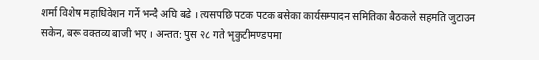शर्मा विशेष महाधिवेशन गर्ने भन्दै अघि बढे । त्यसपछि पटक पटक बसेका कार्यसम्पादन समितिका बैठकले सहमति जुटाउन सकेन, बरू वक्तव्य बाजी भए । अन्तत: पुस २८ गते भृकुटीमण्डपमा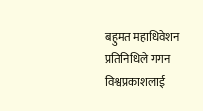बहुमत महाधिवेशन प्रतिनिधिले गगन विश्वप्रकाशलाई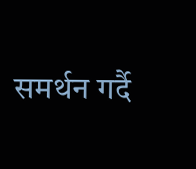समर्थन गर्दै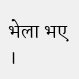भेला भए ।